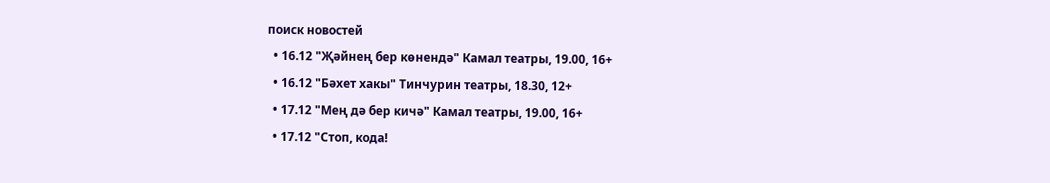поиск новостей
  • 16.12 "Җәйнең бер көнендә" Камал театры, 19.00, 16+
  • 16.12 "Бәхет хакы" Тинчурин театры, 18.30, 12+
  • 17.12 "Мең дә бер кичә" Камал театры, 19.00, 16+
  • 17.12 "Стоп, кода!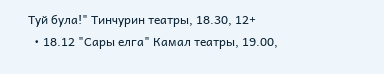Туй була!" Тинчурин театры, 18.30, 12+
  • 18.12 "Сары елга" Камал театры, 19.00,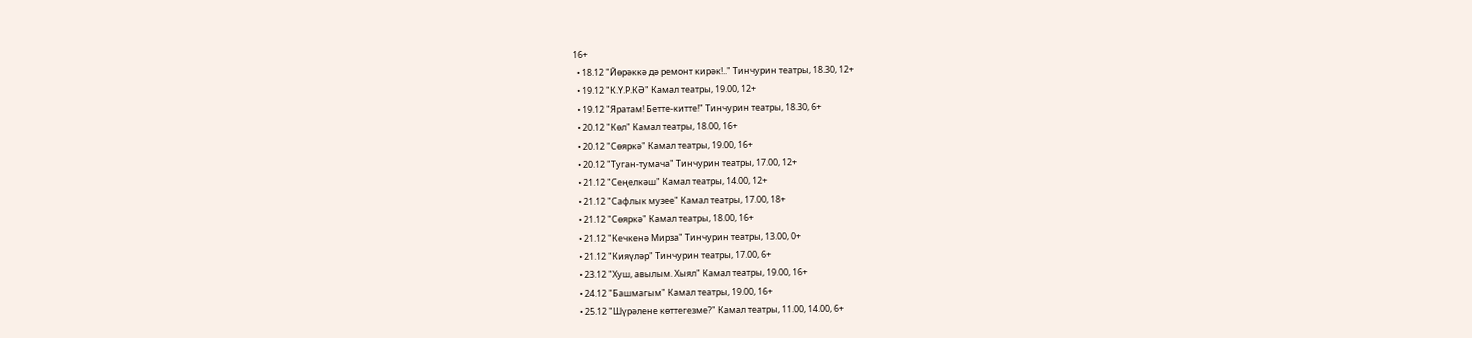16+
  • 18.12 "Йөрәккә дә ремонт кирәк!.." Тинчурин театры, 18.30, 12+
  • 19.12 "К.Ү.Р.КӘ" Камал театры, 19.00, 12+
  • 19.12 "Яратам! Бетте-китте!" Тинчурин театры, 18.30, 6+
  • 20.12 "Көл" Камал театры, 18.00, 16+
  • 20.12 "Сөяркә" Камал театры, 19.00, 16+
  • 20.12 "Туган-тумача" Тинчурин театры, 17.00, 12+
  • 21.12 "Сеңелкәш" Камал театры, 14.00, 12+
  • 21.12 "Сафлык музее" Камал театры, 17.00, 18+
  • 21.12 "Сөяркә" Камал театры, 18.00, 16+
  • 21.12 "Кечкенә Мирза" Тинчурин театры, 13.00, 0+
  • 21.12 "Кияүләр" Тинчурин театры, 17.00, 6+
  • 23.12 "Хуш, авылым. Хыял" Камал театры, 19.00, 16+
  • 24.12 "Башмагым" Камал театры, 19.00, 16+
  • 25.12 "Шүрәлене көттегезме?" Камал театры, 11.00, 14.00, 6+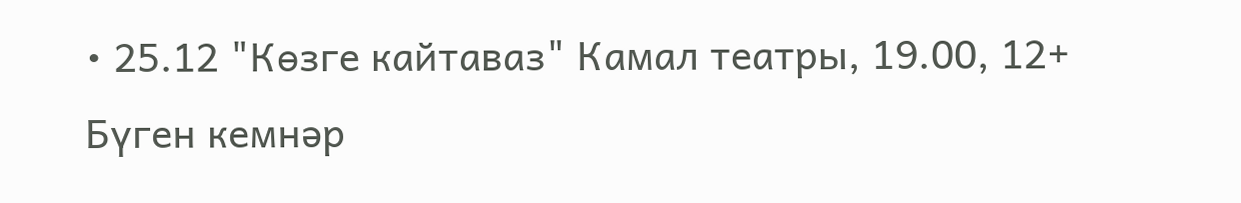• 25.12 "Көзге кайтаваз" Камал театры, 19.00, 12+
Бүген кемнәр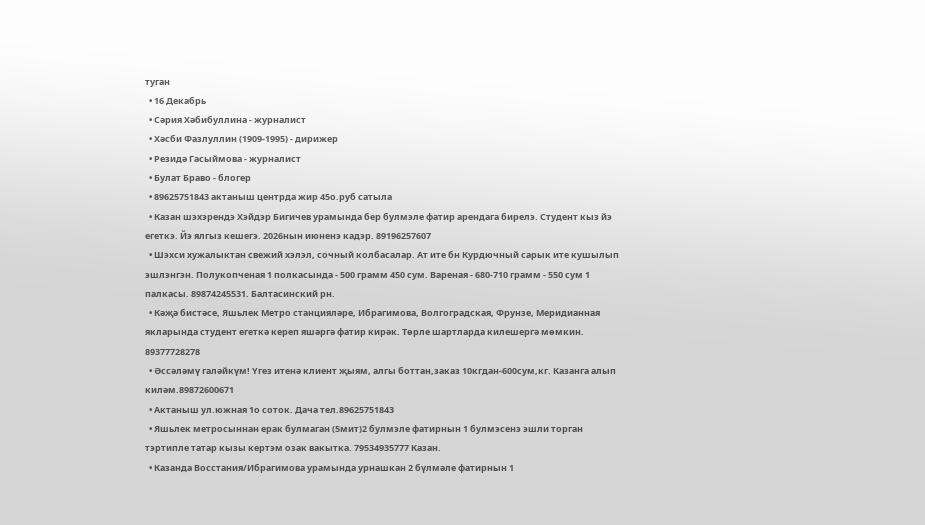туган
  • 16 Декабрь
  • Сәрия Хәбибуллина - журналист
  • Хәсби Фазлуллин (1909-1995) - дирижер
  • Резидә Гасыймова - журналист
  • Булат Браво - блогер
  • 89625751843 актаныш центрда жир 45о.руб сатыла
  • Казан шэхэрендэ Хэйдэр Бигичев урамында бер булмэле фатир арендага бирелэ. Студент кыз йэ егеткэ. Йэ ялгыз кешегэ. 2026нын июненэ кадэр. 89196257607
  • Шэхси хужалыктан свежий хэлэл, сочный колбасалар. Ат ите бн Курдючный сарык ите кушылып эшлэнгэн. Полукопченая 1 полкасында - 500 грамм 450 сум. Вареная - 680-710 грамм - 550 сум 1 палкасы. 89874245531. Балтасинский рн.
  • Кәҗә бистәсе, Яшьлек Метро станцияләре, Ибрагимова, Волгоградская, Фрунзе, Меридианная якларында студент егеткә кереп яшәргә фатир кирәк. Төрле шартларда килешергә мөмкин. 89377728278
  • Әссәләмү галәйкүм! Үгез итенә клиент җыям, алгы боттан,заказ 10кгдан-600сум,кг. Казанга алып киләм.89872600671
  • Актаныш ул.южная 1о соток. Дача тел.89625751843
  • Яшьлек метросыннан ерак булмаган (5мит)2 булмэле фатирнын 1 булмэсенэ эшли торган тэртипле татар кызы кертэм озак вакытка. 79534935777 Казан.
  • Казанда Восстания/Ибрагимова урамында урнашкан 2 бүлмәле фатирнын 1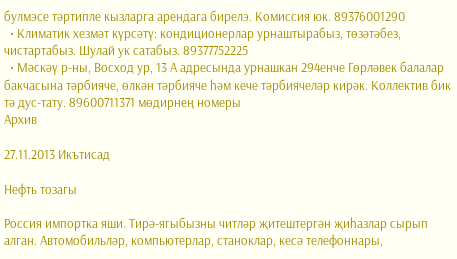булмэсе тәртипле кызларга арендага бирелэ. Комиссия юк. 89376001290
  • Климатик хезмәт күрсәтү: кондиционерлар урнаштырабыз, төзәтәбез, чистартабыз. Шулай ук сатабыз. 89377752225
  • Мәскәү р-ны, Восход ур, 13 А адресында урнашкан 294енче Гөрләвек балалар бакчасына тәрбияче, өлкән тәрбияче һәм кече тәрбиячеләр кирәк. Коллектив бик тә дус-тату. 89600711371 мөдирнең номеры
Архив

27.11.2013 Икътисад

Нефть тозагы

Россия импортка яши. Тирә-ягыбызны читләр җитештергән җиһазлар сырып алган. Автомобильләр, компьютерлар, станоклар, кесә телефоннары,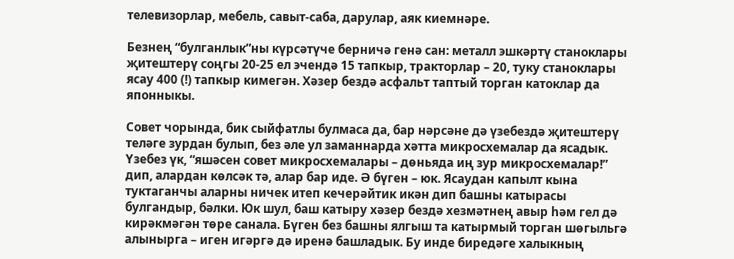телевизорлар, мебель, савыт-саба, дарулар, аяк киемнәре.

Безнең “булганлык”ны күрсәтүче берничә генә сан: металл эшкәртү станоклары җитештерү соңгы 20-25 ел эчендә 15 тапкыр, тракторлар – 20, туку станоклары ясау 400 (!) тапкыр кимегән. Хәзер бездә асфальт таптый торган катоклар да японныкы.

Совет чорында, бик сыйфатлы булмаса да, бар нәрсәне дә үзебездә җитештерү теләге зурдан булып, без әле ул заманнарда хәтта микросхемалар да ясадык. Үзебез үк, “яшәсен совет микросхемалары – дөньяда иң зур микросхемалар!” дип, алардан көлсәк тә, алар бар иде. Ә бүген – юк. Ясаудан капылт кына туктаганчы аларны ничек итеп кечерәйтик икән дип башны катырасы булгандыр, бәлки. Юк шул, баш катыру хәзер бездә хезмәтнең авыр һәм гел дә кирәкмәгән төре санала. Бүген без башны ялгыш та катырмый торган шөгыльгә алынырга – иген игәргә дә иренә башладык. Бу инде биредәге халыкның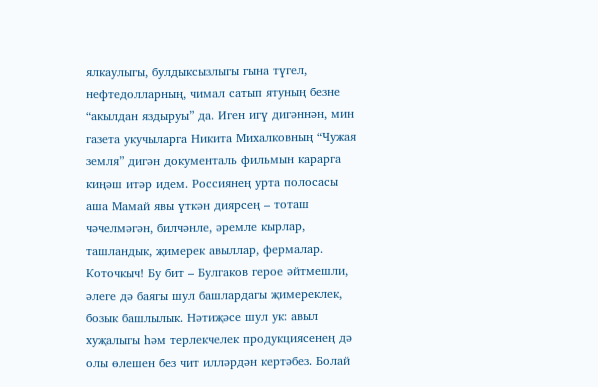ялкаулыгы, булдыксызлыгы гына түгел, нефтедолларның, чимал сатып ятуның безне “акылдан яздыруы” да. Иген игү дигәннән, мин газета укучыларга Никита Михалковның “Чужая земля” дигән документаль фильмын карарга киңәш итәр идем. Россиянең урта полосасы аша Мамай явы үткән диярсең – тоташ чәчелмәгән, билчәнле, әремле кырлар, ташландык, җимерек авыллар, фермалар. Коточкыч! Бу бит – Булгаков герое әйтмешли, әлеге дә баягы шул башлардагы җимереклек, бозык башлылык. Нәтиҗәсе шул ук: авыл хуҗалыгы һәм терлекчелек продукциясенең дә олы өлешен без чит илләрдән кертәбез. Болай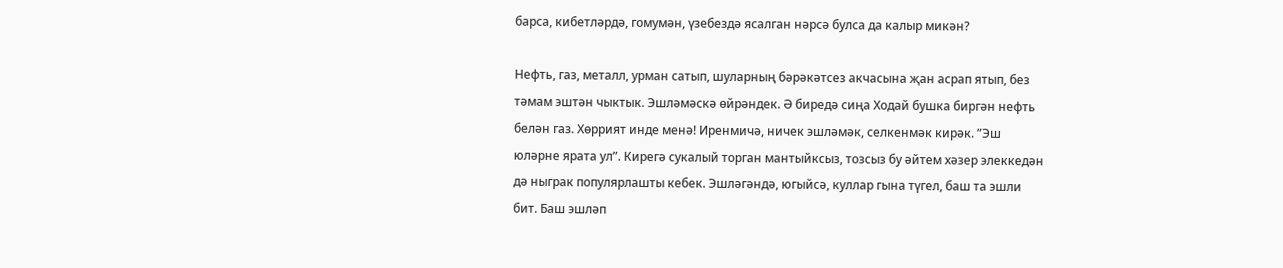барса, кибетләрдә, гомумән, үзебездә ясалган нәрсә булса да калыр микән?

Нефть, газ, металл, урман сатып, шуларның бәрәкәтсез акчасына җан асрап ятып, без тәмам эштән чыктык. Эшләмәскә өйрәндек. Ә биредә сиңа Ходай бушка биргән нефть белән газ. Хөррият инде менә! Иренмичә, ничек эшләмәк, селкенмәк кирәк. ”Эш юләрне ярата ул”. Кирегә сукалый торган мантыйксыз, тозсыз бу әйтем хәзер элеккедән дә ныграк популярлашты кебек. Эшләгәндә, югыйсә, куллар гына түгел, баш та эшли бит. Баш эшләп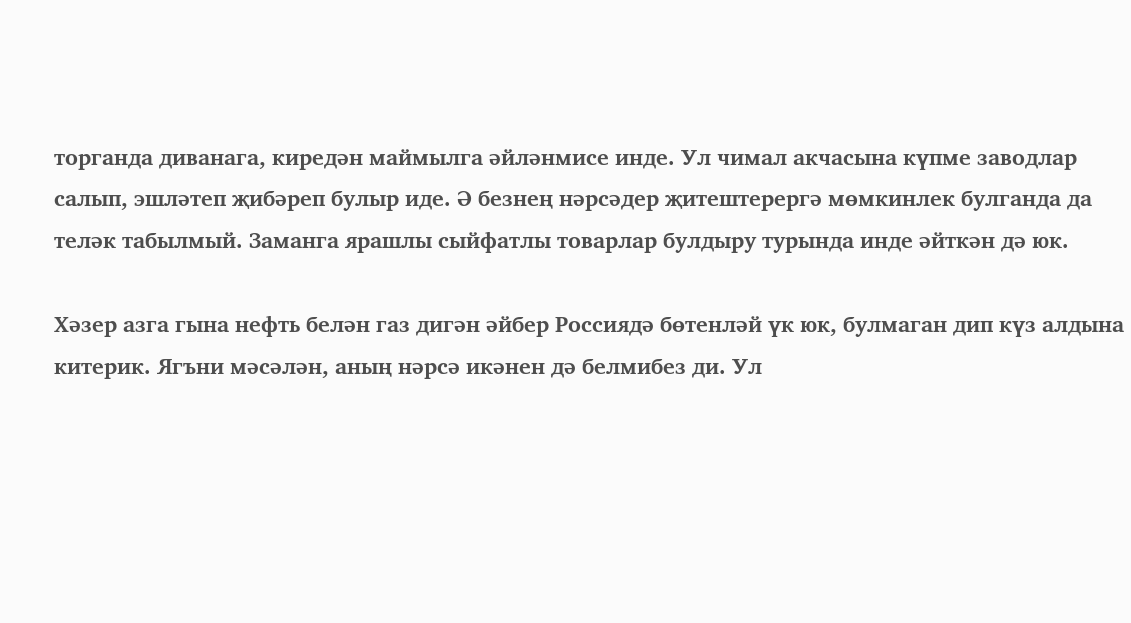торганда диванага, киредән маймылга әйләнмисе инде. Ул чимал акчасына күпме заводлар салып, эшләтеп җибәреп булыр иде. Ә безнең нәрсәдер җитештерергә мөмкинлек булганда да теләк табылмый. Заманга ярашлы сыйфатлы товарлар булдыру турында инде әйткән дә юк.

Хәзер азга гына нефть белән газ дигән әйбер Россиядә бөтенләй үк юк, булмаган дип күз алдына китерик. Ягъни мәсәлән, аның нәрсә икәнен дә белмибез ди. Ул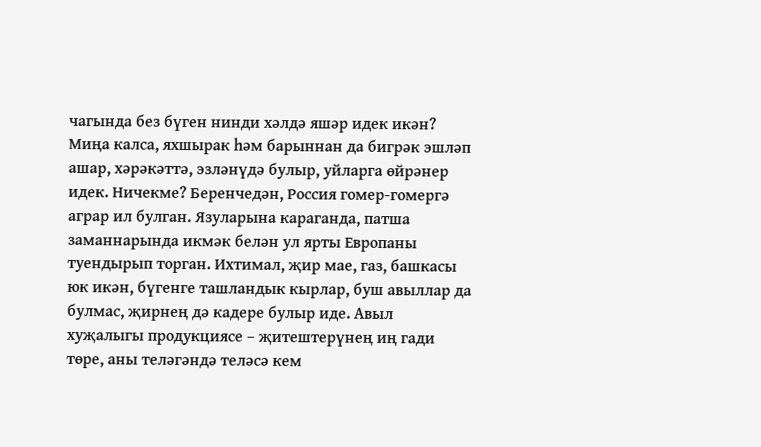чагында без бүген нинди хәлдә яшәр идек икән? Миңа калса, яхшырак һәм барыннан да бигрәк эшләп ашар, хәрәкәттә, эзләнүдә булыр, уйларга өйрәнер идек. Ничекме? Беренчедән, Россия гомер-гомергә аграр ил булган. Язуларына караганда, патша заманнарында икмәк белән ул ярты Европаны туендырып торган. Ихтимал, җир мае, газ, башкасы юк икән, бүгенге ташландык кырлар, буш авыллар да булмас, җирнең дә кадере булыр иде. Авыл хуҗалыгы продукциясе – җитештерүнең иң гади төре, аны теләгәндә теләсә кем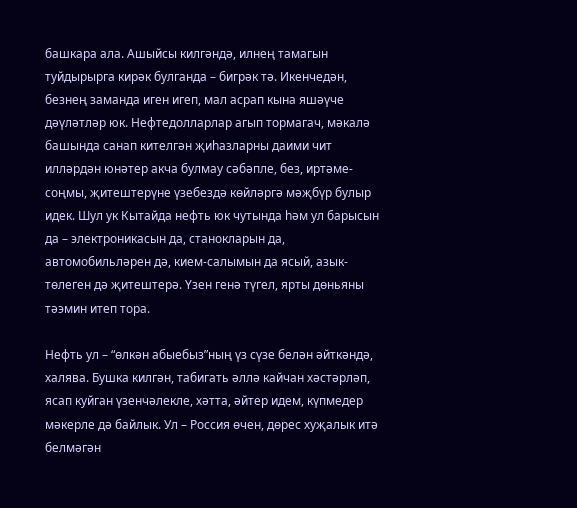башкара ала. Ашыйсы килгәндә, илнең тамагын туйдырырга кирәк булганда – бигрәк тә. Икенчедән, безнең заманда иген игеп, мал асрап кына яшәүче дәүләтләр юк. Нефтедолларлар агып тормагач, мәкалә башында санап кителгән җиһазларны даими чит илләрдән юнәтер акча булмау сәбәпле, без, иртәме-соңмы, җитештерүне үзебездә көйләргә мәҗбүр булыр идек. Шул ук Кытайда нефть юк чутында һәм ул барысын да – электроникасын да, станокларын да, автомобильләрен дә, кием-салымын да ясый, азык-төлеген дә җитештерә. Үзен генә түгел, ярты дөньяны тәэмин итеп тора.

Нефть ул – “өлкән абыебыз”ның үз сүзе белән әйткәндә, халява. Бушка килгән, табигать әллә кайчан хәстәрләп, ясап куйган үзенчәлекле, хәтта, әйтер идем, күпмедер мәкерле дә байлык. Ул – Россия өчен, дөрес хуҗалык итә белмәгән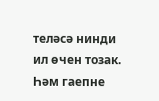теләсә нинди ил өчен тозак. Һәм гаепне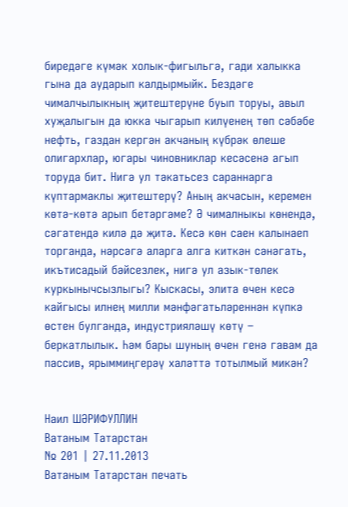биредәге күмәк холык-фигыльгә, гади халыкка гына да аударып калдырмыйк. Бездәге чималчылыкның җитештерүне буып торуы, авыл хуҗалыгын да юкка чыгарып килүенең төп сәбәбе нефть, газдан кергән акчаның күбрәк өлеше олигархлар, югары чиновниклар кесәсенә агып торуда бит. Нигә ул тәкатьсез сараннарга күптармаклы җитештерү? Аның акчасын, керемен көтә-көтә арып бетәргәме? Ә чималныкы көнендә, сәгатендә килә дә җитә. Кесә көн саен калынаеп торганда, нәрсәгә аларга алга киткән сәнәгать, икътисадый бәйсезлек, нигә ул азык-төлек куркынычсызлыгы? Кыскасы, элита өчен кесә кайгысы илнең милли мәнфәгатьләреннән күпкә өстен булганда, индустрияләшү көтү – беркатлылык. Һәм бары шуның өчен генә гавам да пассив, ярыммиңгерәү халәттә тотылмый микән?


Наил ШӘРИФУЛЛИН
Ватаным Татарстан
№ 201 | 27.11.2013
Ватаным Татарстан печать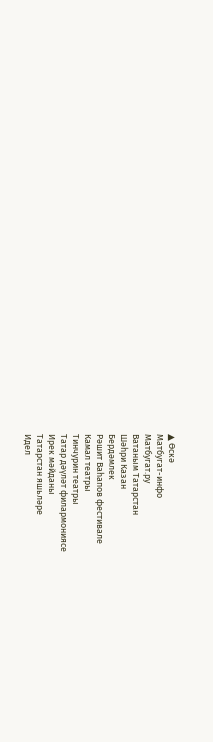▲ Өскә
Матбугат-инфо
Матбугат.ру
Ватаным Татарстан
Шәһри Казан
Бердәмлек
Рәшит Ваһапов фестивале
Камал театры
Тинчурин театры
Татар дәүләт филармониясе
Ирек мәйданы
Татарстан яшьләре
Идел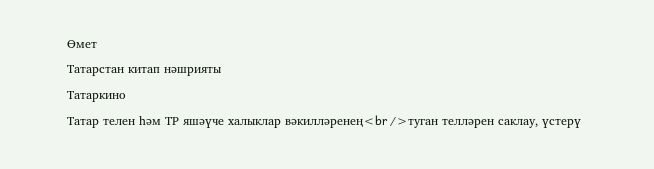Өмет
Татарстан китап нәшрияты
Татаркино
Татар телен һәм ТР яшәүче халыклар вәкилләренең<br />туган телләрен саклау, үстерү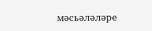мәсьәләләре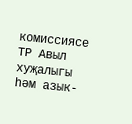комиссиясе
ТР Авыл хуҗалыгы һәм азык-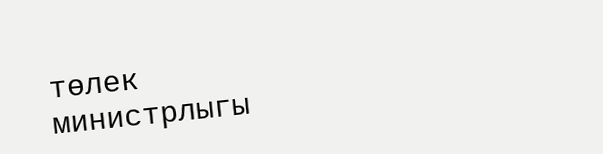төлек министрлыгы